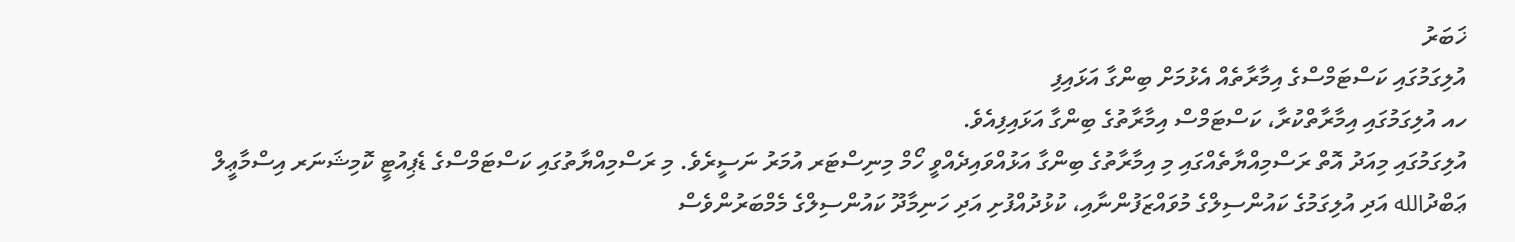ޚަބަރު
އުލިގަމުގައި ކަސްޓަމްސްގެ އިމާރާތެއް އެޅުމަށް ބިންގާ އަޅައިފި
ހއ އުލިގަމުގައި އިމާރާތްކުރާ، ކަސްޓަމްސް އިމާރާތުގެ ބިންގާ އަޅައިފިއެވެ.
އުލިގަމުގައި މިއަދު އޮތް ރަސްމިއްޔާތެއްގައި މި އިމާރާތުގެ ބިންގާ އަޅުއްވައިދެއްވީ ހޯމް މިނިސްޓަރ އުމަރު ނަސީރެވެ. މި ރަސްމިއްޔާތުގައި ކަސްޓަމްސްގެ ޑެޕިއުޓީ ކޮމިޝަނަރ އިސްމާޢީލް ޢަބްދުالله އަދި އުލިގަމުގެ ކައުންސިލްގެ މުވައްޒަފުންނާއި، ކުޅުދުއްފުށި އަދި ހަނިމާދޫ ކައުންސިލްގެ މެމްބަރުންވެސް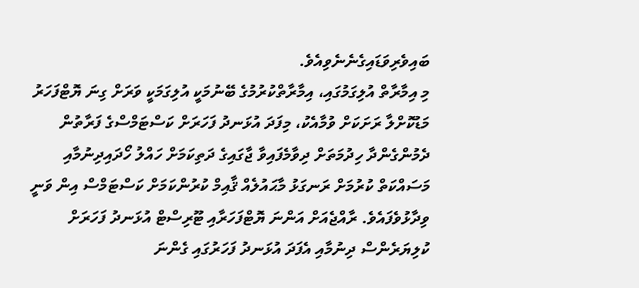ބައިވެރިވަޑައިގެނެނެވިއެވެ.
މި އިމާރާތް އުލިގަމުގައި، އިމާރާތްކުރުމުގެ ބޭނުމަކީ އުލިގަމަކީ ވަރަށް ގިނަ ޔޮޓްފަހަރު މަޑުކޮށްލާ ރަށަކަށް ވުމާއެކު، މިފަދަ އުޅަނދު ފަހަރަށް ކަސްޓަމްސްގެ ފަރާތުން ދެމުންގެންދާ ހިދުމަތަށް ދިވާމެފައިވާ ޖާގައިގެ ދަތިކަމަށް ހައްލު ހޯދައިދިނުމާއި މަސައްކަތް ކުރުމަށް ރަނގަޅު މާޙައުލެއް ޤާއިމް ކުރުންކަމަށް ކަސްޓަމްސް އިން ވަނީ ވިދާޅުވެފައެވެ. ރާއްޖެއަށް އަންނަ ޔޮޓްފަހަރާއި ޓޫރިސްޓް އުޅަނދު ފަހަރަށް  ކުލިޔަރެންސް ދިނުމާއި އެފަދަ އުޅަނދު ފަހަރުގައި ގެންނަ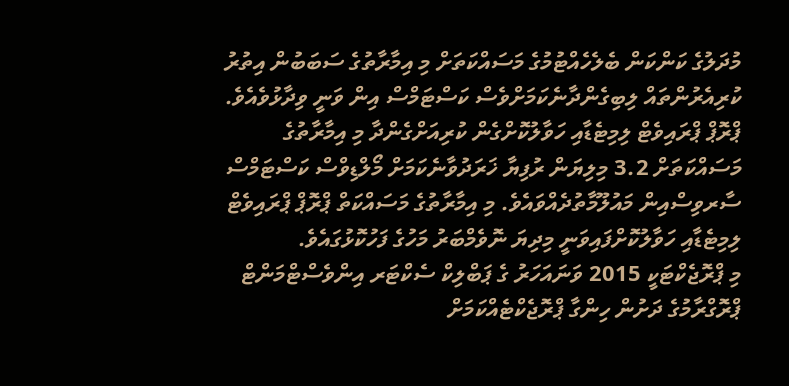މުދަލުގެ ކަންކަން ބެލެހެއްޓުމުގެ މަސައްކަތަށް މި އިމާރާތުގެ ސަބަބުން އިތުރު ކުރިއެރުންތައް ލިބިގެންދާނެކަމަށްވެސް ކަސްޓަމްސް އިން ވަނީ ވިދާޅުވެއެވެ.
ޕްރޮޕް ޕްރައިވެޓް ލިމިޓެޑާއި ހަވާލުކޮށްގެން ކުރިއަށްގެންދާ މި އިމާރާތުގެ މަސައްކަތަށް 3.2 މިލިޔަން ރުފިޔާ ޚަރަދުވާނެކަމަށް މޯލްޑިވްސް ކަސްޓަމްސް ސާރވިސްއިން މައުލޫމާތުދެއްވައެވެ. މި އިމާރާތުގެ މަސައްކަތް ޕްރޮޕް ޕްރައިވެޓް ލިމިޓެޑާއި ހަވާލުކޮށްފައިވަނީ މިދިޔަ ނޮވެމްބަރު މަހުގެ ފަހުކޮޅުގައެވެ.
މި ޕްރޮޖެކްޓަކީ 2015 ވަނައަހަރު ގެ ޕަބްލިކް ސެކްޓަރ އިންވެސްޓްމަންޓް ޕްރޮގްރާމުގެ ދަށުން ހިންގާ ޕްރޮޖެކްޓެއްކަމަށް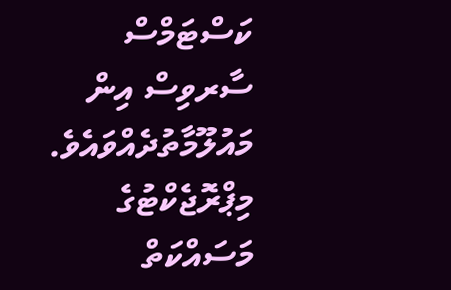ކަސްޓަމްސް ސާރވިސް އިން މައުލޫމާތުދެއްވައެވެ. މިޕްރޮޖެކްޓުގެ މަސައްކަތް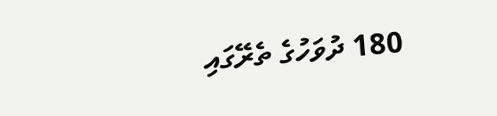180 ދުވަހުގެ ތެރޭގައި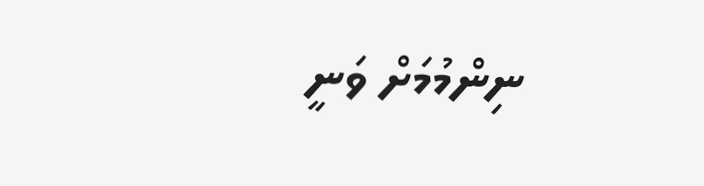ނިންމުމަށް ވަނީ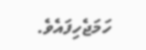ހަމަޖެހިފައެވެ.